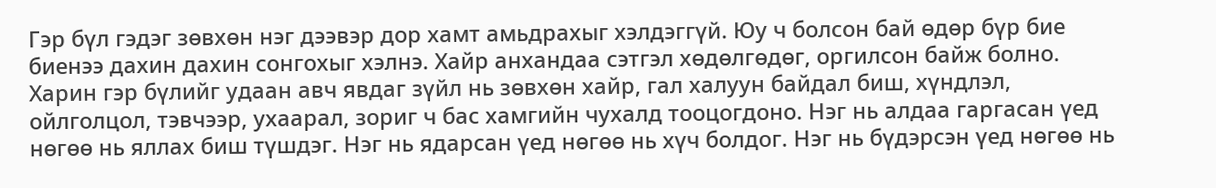Гэр бүл гэдэг зөвхөн нэг дээвэр дор хамт амьдрахыг хэлдэггүй. Юу ч болсон бай өдөр бүр бие биенээ дахин дахин сонгохыг хэлнэ. Хайр анхандаа сэтгэл хөдөлгөдөг, оргилсон байж болно. Харин гэр бүлийг удаан авч явдаг зүйл нь зөвхөн хайр, гал халуун байдал биш, хүндлэл, ойлголцол, тэвчээр, ухаарал, зориг ч бас хамгийн чухалд тооцогдоно. Нэг нь алдаа гаргасан үед нөгөө нь яллах биш түшдэг. Нэг нь ядарсан үед нөгөө нь хүч болдог. Нэг нь бүдэрсэн үед нөгөө нь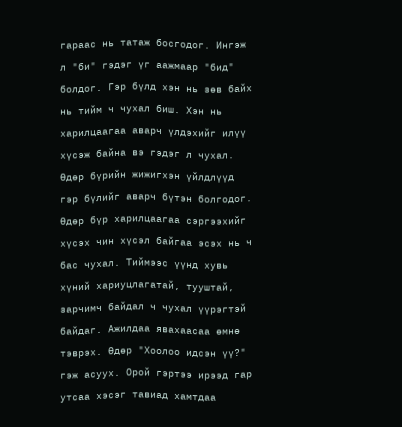гараас нь татаж босгодог. Ингэж л "би" гэдэг үг аажмаар "бид" болдог. Гэр бүлд хэн нь зөв байх нь тийм ч чухал биш. Хэн нь харилцаагаа аварч үлдэхийг илүү хүсэж байна вэ гэдэг л чухал. Өдөр бүрийн жижигхэн үйлдлүүд гэр бүлийг аварч бүтэн болгодог. Өдөр бүр харилцаагаа сэргээхийг хүсэх чин хүсэл байгаа эсэх нь ч бас чухал. Тиймээс үүнд хувь хүний хариуцлагатай, тууштай, зарчимч байдал ч чухал үүрэгтэй байдаг. Ажилдаа явахаасаа өмнө тэврэх. Өдөр "Хоолоо идсэн үү?" гэж асуух. Орой гэртээ ирээд гар утсаа хэсэг тавиад хамтдаа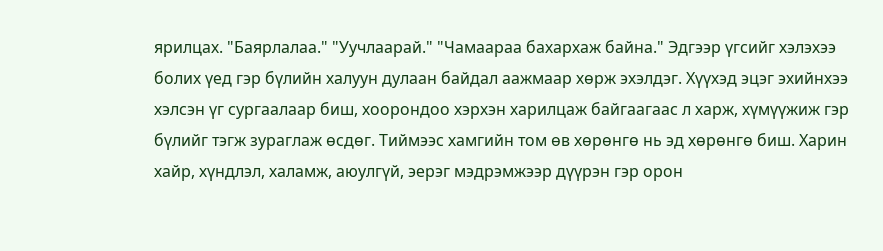ярилцах. "Баярлалаа." "Уучлаарай." "Чамаараа бахархаж байна." Эдгээр үгсийг хэлэхээ болих үед гэр бүлийн халуун дулаан байдал аажмаар хөрж эхэлдэг. Хүүхэд эцэг эхийнхээ хэлсэн үг сургаалаар биш, хоорондоо хэрхэн харилцаж байгаагаас л харж, хүмүүжиж гэр бүлийг тэгж зураглаж өсдөг. Тиймээс хамгийн том өв хөрөнгө нь эд хөрөнгө биш. Харин хайр, хүндлэл, халамж, аюулгүй, эерэг мэдрэмжээр дүүрэн гэр орон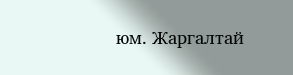юм. Жаргалтай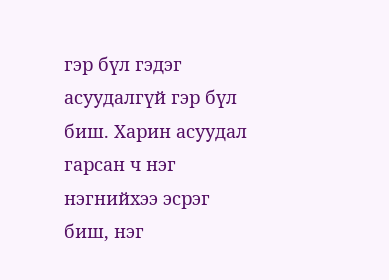гэр бүл гэдэг асуудалгүй гэр бүл биш. Харин асуудал гарсан ч нэг нэгнийхээ эсрэг биш, нэг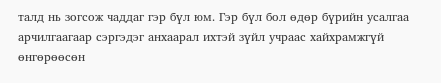талд нь зогсож чаддаг гэр бүл юм. Гэр бүл бол өдөр бүрийн усалгаа арчилгаагаар сэргэдэг анхаарал ихтэй зүйл учраас хайхрамжгүй өнгөрөөсөн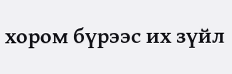хором бүрээс их зүйл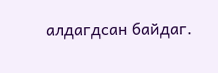алдагдсан байдаг.